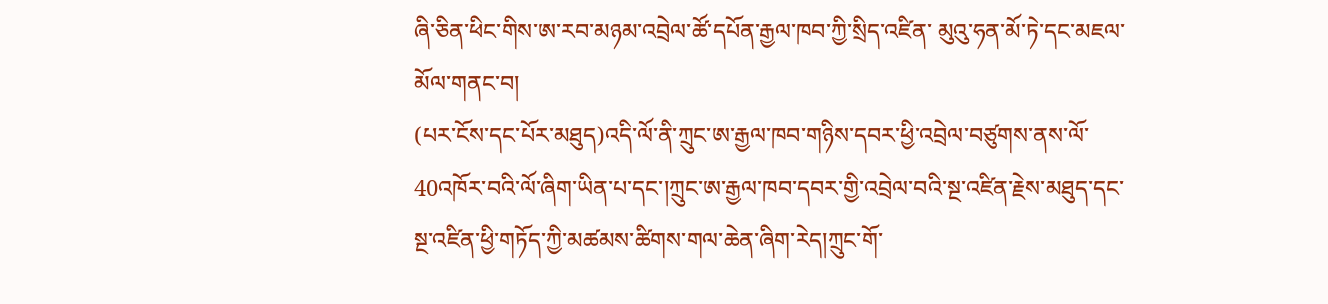ཞི་ཅིན་ཕིང་གིས་ཨ་རབ་མཉམ་འབྲེལ་ཚོ་དཔོན་རྒྱལ་ཁབ་ཀྱི་སྲིད་འཛིན་ མུའུ་ཧན་མོ་ཏེ་དང་མཇལ་མོལ་གནང་བ།
(པར་ངོས་དང་པོར་མཐུད)འདི་ལོ་ནི་ཀྲུང་ཨ་རྒྱལ་ཁབ་གཉིས་དབར་ཕྱི་འབྲེལ་བཙུགས་ནས་ལོ་40འཁོར་བའི་ལོ་ཞིག་ཡིན་པ་དང་།ཀྲུང་ཨ་རྒྱལ་ཁབ་དབར་གྱི་འབྲེལ་བའི་སྔ་འཛིན་རྗེས་མཐུད་དང་སྔ་འཛིན་ཕྱི་གཏོད་ཀྱི་མཚམས་ཚིགས་གལ་ཆེན་ཞིག་རེད།ཀྲུང་གོ་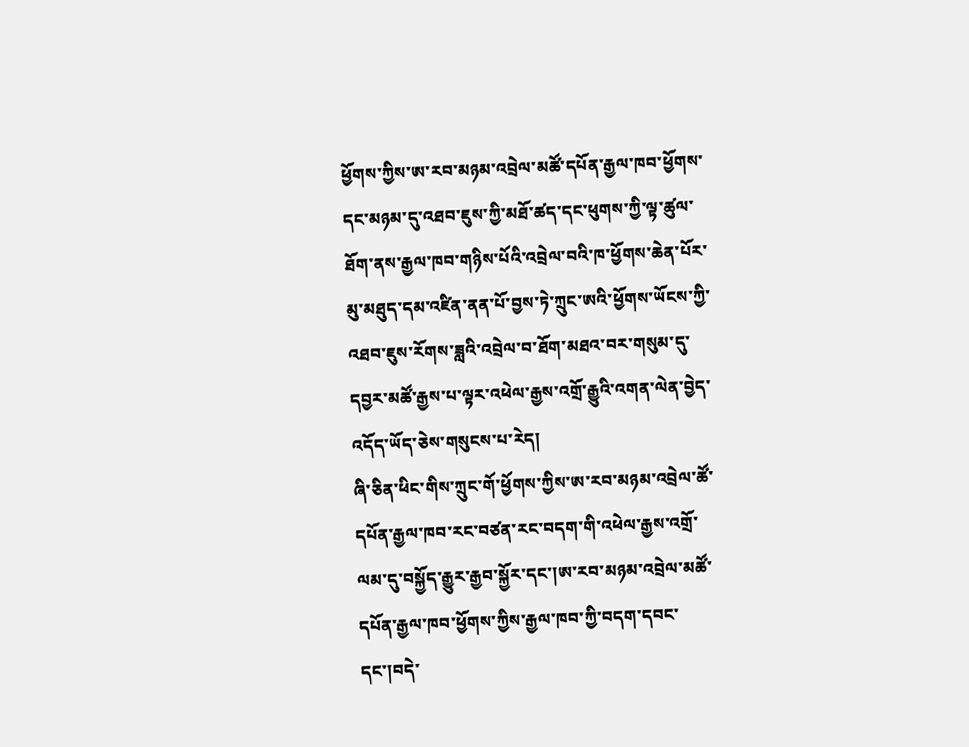ཕྱོགས་ཀྱིས་ཨ་རབ་མཉམ་འབྲེལ་མཚོ་དཔོན་རྒྱལ་ཁབ་ཕྱོགས་དང་མཉམ་དུ་འཐབ་ཇུས་ཀྱི་མཐོ་ཚད་དང་ཕུགས་ཀྱི་ལྟ་ཚུལ་ཐོག་ནས་རྒྱལ་ཁབ་གཉིས་པོའི་འབྲེལ་བའི་ཁ་ཕྱོགས་ཆེན་པོར་མུ་མཐུད་དམ་འཛིན་ནན་པོ་བྱས་ཏེ་ཀྲུང་ཨའི་ཕྱོགས་ཡོངས་ཀྱི་འཐབ་ཇུས་རོགས་ཟླའི་འབྲེལ་བ་ཐོག་མཐའ་བར་གསུམ་དུ་དབྱར་མཚོ་རྒྱས་པ་ལྟར་འཕེལ་རྒྱས་འགྲོ་རྒྱུའི་འགན་ལེན་བྱེད་འདོད་ཡོད་ཅེས་གསུངས་པ་རེད།
ཞི་ཅིན་ཕིང་གིས་ཀྲུང་གོ་ཕྱོགས་ཀྱིས་ཨ་རབ་མཉམ་འབྲེལ་ཚོ་དཔོན་རྒྱལ་ཁབ་རང་བཙན་རང་བདག་གི་འཕེལ་རྒྱས་འགྲོ་ལམ་དུ་བསྐྱོད་རྒྱུར་རྒྱབ་སྐྱོར་དང་།ཨ་རབ་མཉམ་འབྲེལ་མཚོ་དཔོན་རྒྱལ་ཁབ་ཕྱོགས་ཀྱིས་རྒྱལ་ཁབ་ཀྱི་བདག་དབང་དང་།བདེ་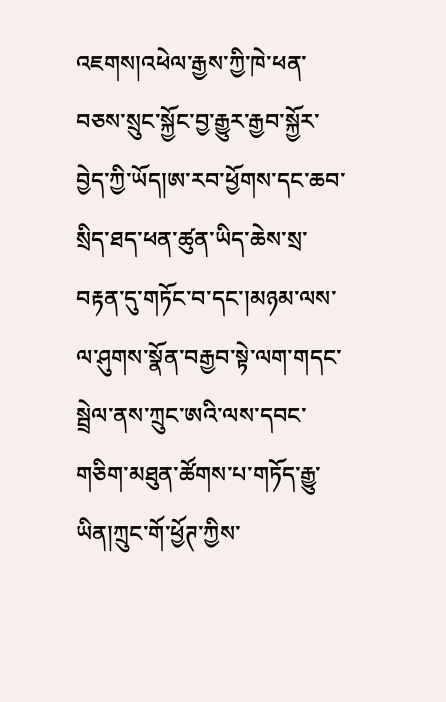འཇགས།འཕེལ་རྒྱས་ཀྱི་ཁེ་ཕན་བཅས་སྲུང་སྐྱོང་བྱ་རྒྱུར་རྒྱབ་སྐྱོར་བྱེད་ཀྱི་ཡོད།ཨ་རབ་ཕྱོགས་དང་ཆབ་སྲིད་ཐད་ཕན་ཚུན་ཡིད་ཆེས་སྲ་བརྟན་དུ་གཏོང་བ་དང་།མཉམ་ལས་ལ་ཤུགས་སྣོན་བརྒྱབ་སྟེ་ལག་གདང་སྦྲེལ་ནས་ཀྲུང་ཨའི་ལས་དབང་གཅིག་མཐུན་ཚོགས་པ་གཏོད་རྒྱུ་ཡིན།ཀྲུང་གོ་ཕྱོཊ་ཀྱིས་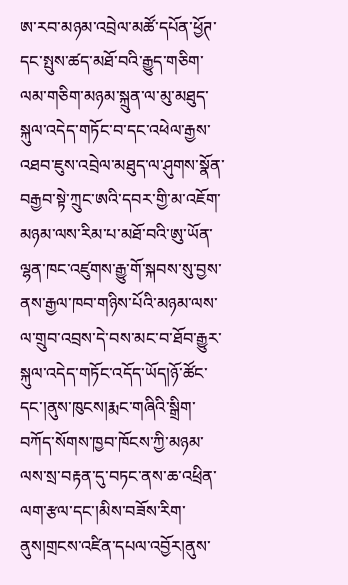ཨ་རབ་མཉམ་འབྲེལ་མཚོ་དཔོན་ཕྱོཊ་དང་སྤུས་ཚད་མཐོ་བའི་རྒྱུད་གཅིག་ལམ་གཅིག་མཉམ་སྐྲུན་ལ་མུ་མཐུད་སྐུལ་འདེད་གཏོང་བ་དང་འཕེལ་རྒྱས་འཐབ་ཇུས་འབྲེལ་མཐུད་ལ་ཤུགས་སྣོན་བརྒྱབ་སྟེ་ཀྲུང་ཨའི་དབར་གྱི་མ་འཇོག་མཉམ་ལས་རིམ་པ་མཐོ་བའི་ཨུ་ཡོན་ལྷན་ཁང་འཛུགས་རྒྱུ་གོ་སྐབས་སུ་བྱས་ནས་རྒྱལ་ཁབ་གཉིས་པོའི་མཉམ་ལས་ལ་གྲུབ་འབྲས་དེ་བས་མང་བ་ཐོབ་རྒྱུར་སྐུལ་འདེད་གཏོང་འདོད་ཡོད།ཉོ་ཚོང་དང་།ནུས་ཁུངས།རྨང་གཞིའི་སྒྲིག་བཀོད་སོགས་ཁྱབ་ཁོངས་ཀྱི་མཉམ་ལས་སྲ་བརྟན་དུ་བཏང་ནས་ཆ་འཕྲིན་ལག་རྩལ་དང་།མིས་བཟོས་རིག་ནུས།གྲངས་འཛིན་དཔལ་འབྱོར།ནུས་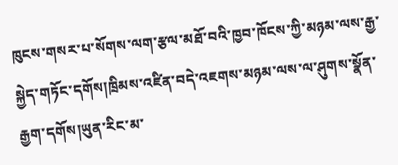ཁུངས་གསར་པ་སོགས་ལག་རྩལ་མཐོ་བའི་ཁྱབ་ཁོངས་ཀྱི་མཉམ་ལས་རྒྱ་སྐྱེད་གཏོང་དགོས།ཁྲིམས་འཛིན་བདེ་འཇགས་མཉམ་ལས་ལ་ཤུགས་སྣོན་རྒྱག་དགོས།ཡུན་རིང་མ་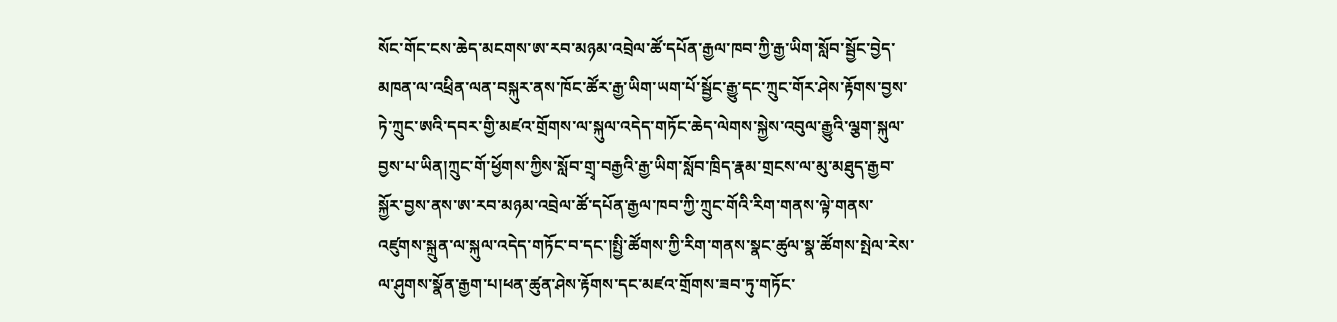སོང་གོང་ངས་ཆེད་མངགས་ཨ་རབ་མཉམ་འབྲེལ་ཚོ་དཔོན་རྒྱལ་ཁབ་ཀྱི་རྒྱ་ཡིག་སློབ་སྦྱོང་བྱེད་མཁན་ལ་འཕྲིན་ལན་བསྐུར་ནས་ཁོང་ཚོར་རྒྱ་ཡིག་ཡག་པོ་སྦྱོང་རྒྱུ་དང་ཀྲུང་གོར་ཤེས་རྟོགས་བྱས་ཏེ་ཀྲུང་ཨའི་དབར་གྱི་མཛའ་གྲོགས་ལ་སྐུལ་འདེད་གཏོང་ཆེད་ལེགས་སྐྱེས་འབུལ་རྒྱུའི་ལྕག་སྐུལ་བྱས་པ་ཡིན།ཀྲུང་གོ་ཕྱོགས་ཀྱིས་སློབ་གྲྭ་བརྒྱའི་རྒྱ་ཡིག་སློབ་ཁྲིད་རྣམ་གྲངས་ལ་མུ་མཐུད་རྒྱབ་སྐྱོར་བྱས་ནས་ཨ་རབ་མཉམ་འབྲེལ་ཚོ་དཔོན་རྒྱལ་ཁབ་ཀྱི་ཀྲུང་གོའི་རིག་གནས་ལྟེ་གནས་འཛུགས་སྐྲུན་ལ་སྐུལ་འདེད་གཏོང་བ་དང་།སྤྱི་ཚོགས་ཀྱི་རིག་གནས་སྣང་ཚུལ་སྣ་ཚོགས་སྤེལ་རེས་ལ་ཤུགས་སྣོན་རྒྱག་པ།ཕན་ཚུན་ཤེས་རྟོགས་དང་མཛའ་གྲོགས་ཟབ་ཏུ་གཏོང་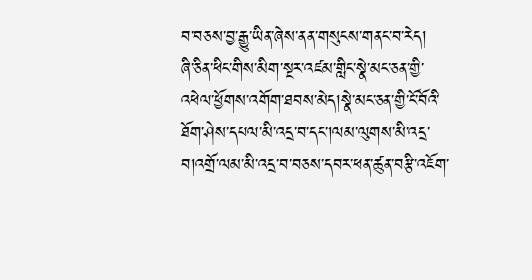བ་བཅས་བྱ་རྒྱུ་ཡིན་ཞེས་ནན་གསུངས་གནང་བ་རེད།
ཞི་ཅིན་ཕིང་གིས་མིག་སྔར་འཛམ་གླིང་སྣེ་མང་ཅན་གྱི་འཕེལ་ཕྱོགས་འགོག་ཐབས་མེད།སྣེ་མང་ཅན་གྱི་ངོ་བོའི་ཐོག་ཤེས་དཔལ་མི་འདྲ་བ་དང་།ལམ་ལུགས་མི་འདྲ་བ།འགྲོ་ལམ་མི་འདྲ་བ་བཅས་དབར་ཕན་ཚུན་བརྩི་འཇོག་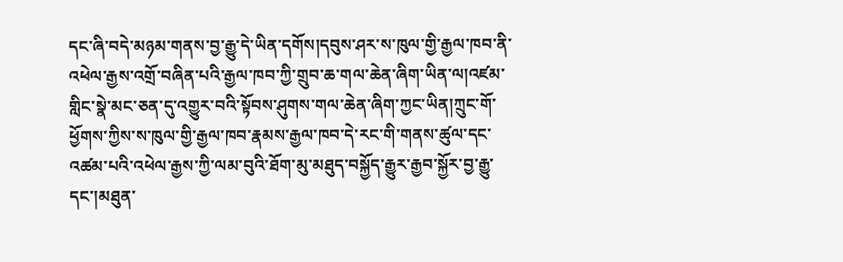དང་ཞི་བདེ་མཉམ་གནས་བྱ་རྒྱུ་དེ་ཡིན་དགོས།དབུས་ཤར་ས་ཁུལ་གྱི་རྒྱལ་ཁབ་ནི་འཕེལ་རྒྱས་འགྲོ་བཞིན་པའི་རྒྱལ་ཁབ་ཀྱི་གྲུབ་ཆ་གལ་ཆེན་ཞིག་ཡིན་ལ།འཛམ་གླིང་སྣེ་མང་ཅན་དུ་འགྱུར་བའི་སྟོབས་ཤུགས་གལ་ཆེན་ཞིག་ཀྱང་ཡིན།ཀྲུང་གོ་ཕྱོགས་ཀྱིས་ས་ཁུལ་གྱི་རྒྱལ་ཁབ་རྣམས་རྒྱལ་ཁབ་དེ་རང་གི་གནས་ཚུལ་དང་འཚམ་པའི་འཕེལ་རྒྱས་ཀྱི་ལམ་བུའི་ཐོག་མུ་མཐུད་བསྐྱོད་རྒྱུར་རྒྱབ་སྐྱོར་བྱ་རྒྱུ་དང་།མཐུན་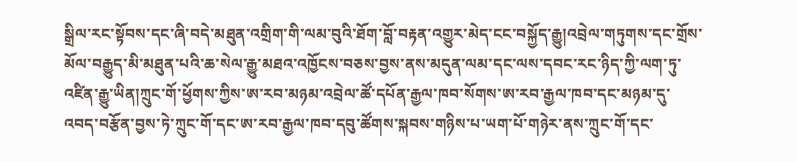སྒྲིལ་རང་སྟོབས་དང་ཞི་བདེ་མཐུན་འགྲིག་གི་ལམ་བུའི་ཐོག་བློ་བརྟན་འགྱུར་མེད་ངང་བསྐྱོད་རྒྱུ།འབྲེལ་གཏུགས་དང་གྲོས་མོལ་བརྒྱུད་མི་མཐུན་པའི་ཆ་སེལ་རྒྱུ་མཐའ་འཁྱོངས་བཅས་བྱས་ནས་མདུན་ལམ་དང་ལས་དབང་རང་ཉིད་ཀྱི་ལག་ཏུ་འཛིན་རྒྱུ་ཡིན།ཀྲུང་གོ་ཕྱོགས་ཀྱིས་ཨ་རབ་མཉམ་འབྲེལ་ཚོ་དཔོན་རྒྱལ་ཁབ་སོགས་ཨ་རབ་རྒྱལ་ཁབ་དང་མཉམ་དུ་འབད་བརྩོན་བྱས་ཏེ་ཀྲུང་གོ་དང་ཨ་རབ་རྒྱལ་ཁབ་དབུ་ཚོགས་སྐབས་གཉིས་པ་ཡག་པོ་གཉེར་ནས་ཀྲུང་གོ་དང་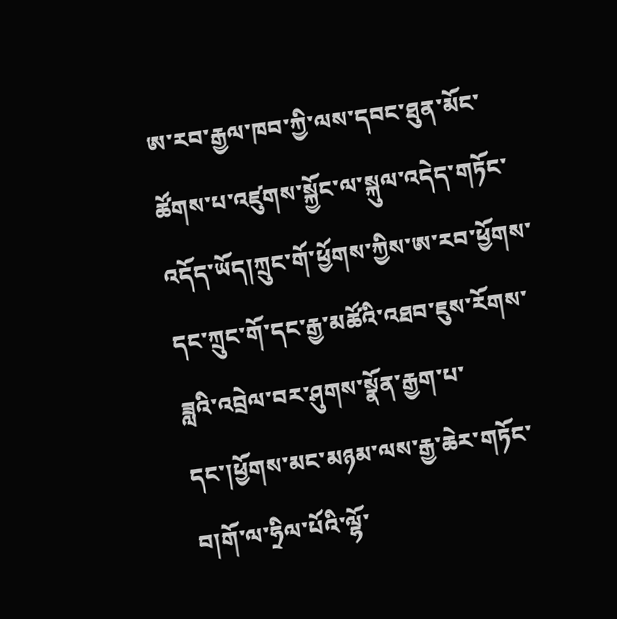ཨ་རབ་རྒྱལ་ཁབ་ཀྱི་ལས་དབང་ཐུན་མོང་ཚོགས་པ་འཛུགས་སྐྱོང་ལ་སྐུལ་འདེད་གཏོང་འདོད་ཡོད།ཀྲུང་གོ་ཕྱོགས་ཀྱིས་ཨ་རབ་ཕྱོགས་དང་ཀྲུང་གོ་དང་རྒྱ་མཚོའི་འཐབ་ཇུས་རོགས་ཟླའི་འབྲེལ་བར་ཤུགས་སྣོན་རྒྱག་པ་དང་།ཕྱོགས་མང་མཉམ་ལས་རྒྱ་ཆེར་གཏོང་བ།གོ་ལ་ཧྲིལ་པོའི་ལྷོ་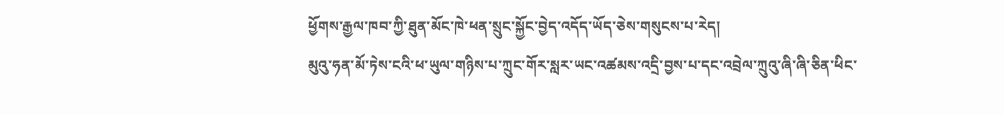ཕྱོགས་རྒྱལ་ཁབ་ཀྱི་ཐུན་མོང་ཁེ་ཕན་སྲུང་སྐྱོང་བྱེད་འདོད་ཡོད་ཅེས་གསུངས་པ་རེད།
མུའུ་ཧན་མོ་ཏེས་ངའི་ཕ་ཡུལ་གཉིས་པ་ཀྲུང་གོར་སླར་ཡང་འཚམས་འདྲི་བྱས་པ་དང་འབྲེལ་ཀྲུའུ་ཞི་ཞི་ཅིན་ཕིང་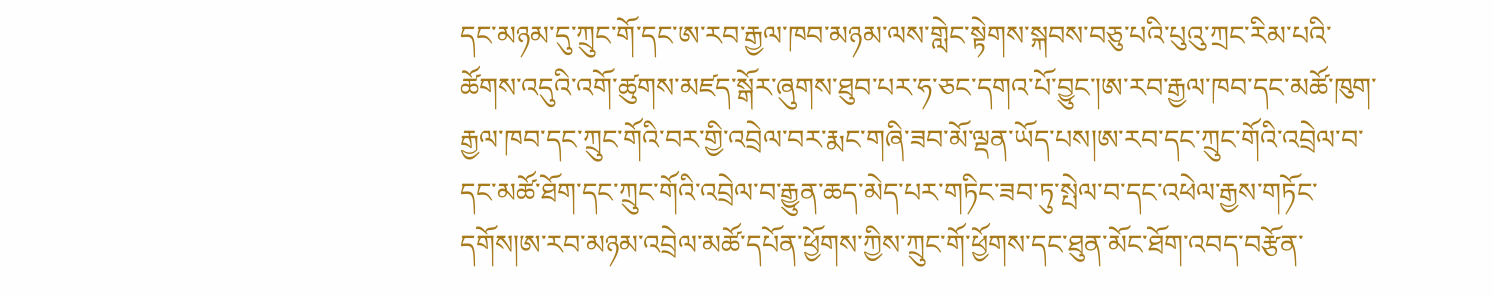དང་མཉམ་དུ་ཀྲུང་གོ་དང་ཨ་རབ་རྒྱལ་ཁབ་མཉམ་ལས་གླེང་སྟེགས་སྐབས་བཅུ་པའི་པུའུ་ཀྲང་རིམ་པའི་ཚོགས་འདུའི་འགོ་ཚུགས་མཛད་སྒོར་ཞུགས་ཐུབ་པར་ཧ་ཅང་དགའ་པོ་བྱུང་།ཨ་རབ་རྒྱལ་ཁབ་དང་མཚོ་ཁུག་རྒྱལ་ཁབ་དང་ཀྲུང་གོའི་བར་གྱི་འབྲེལ་བར་རྨང་གཞི་ཟབ་མོ་ལྡན་ཡོད་པས།ཨ་རབ་དང་ཀྲུང་གོའི་འབྲེལ་བ་དང་མཚོ་ཐོག་དང་ཀྲུང་གོའི་འབྲེལ་བ་རྒྱུན་ཆད་མེད་པར་གཏིང་ཟབ་ཏུ་སྤེལ་བ་དང་འཕེལ་རྒྱས་གཏོང་དགོས།ཨ་རབ་མཉམ་འབྲེལ་མཚོ་དཔོན་ཕྱོགས་ཀྱིས་ཀྲུང་གོ་ཕྱོགས་དང་ཐུན་མོང་ཐོག་འབད་བརྩོན་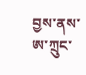བྱས་ནས་ཨ་ཀྲུང་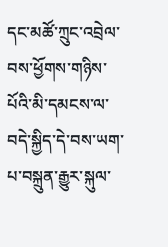དང་མཚོ་ཀྲུང་འབྲེལ་བས་ཕྱོགས་གཉིས་པོའི་མི་དམངས་ལ་བདེ་སྐྱིད་དེ་བས་ཡག་པ་བསྐྲུན་རྒྱུར་སྐུལ་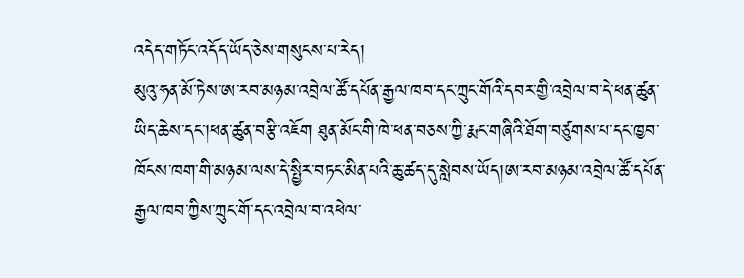འདེད་གཏོང་འདོད་ཡོད་ཅེས་གསུངས་པ་རེད།
མུའུ་ཧན་མོ་ཏེས་ཨ་རབ་མཉམ་འབྲེལ་ཚོ་དཔོན་རྒྱལ་ཁབ་དང་ཀྲུང་གོའི་དབར་གྱི་འབྲེལ་བ་དེ་ཕན་ཚུན་ཡིད་ཆེས་དང་།ཕན་ཚུན་བརྩི་འཇོག ཐུན་མོང་གི་ཁེ་ཕན་བཅས་ཀྱི་རྨང་གཞིའི་ཐོག་བཙུགས་པ་དང་ཁྱབ་ཁོངས་ཁག་གི་མཉམ་ལས་དེ་སྤྱིར་བཏང་མིན་པའི་ཆུ་ཚད་དུ་སླེབས་ཡོད།ཨ་རབ་མཉམ་འབྲེལ་ཚོ་དཔོན་རྒྱལ་ཁབ་ཀྱིས་ཀྲུང་གོ་དང་འབྲེལ་བ་འཕེལ་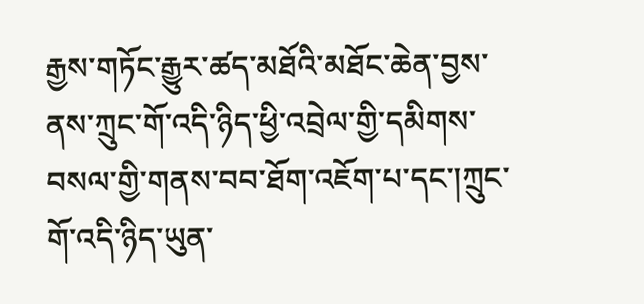རྒྱས་གཏོང་རྒྱུར་ཚད་མཐོའི་མཐོང་ཆེན་བྱས་ནས་ཀྲུང་གོ་འདི་ཉིད་ཕྱི་འབྲེལ་གྱི་དམིགས་བསལ་གྱི་གནས་བབ་ཐོག་འཇོག་པ་དང་།ཀྲུང་གོ་འདི་ཉིད་ཡུན་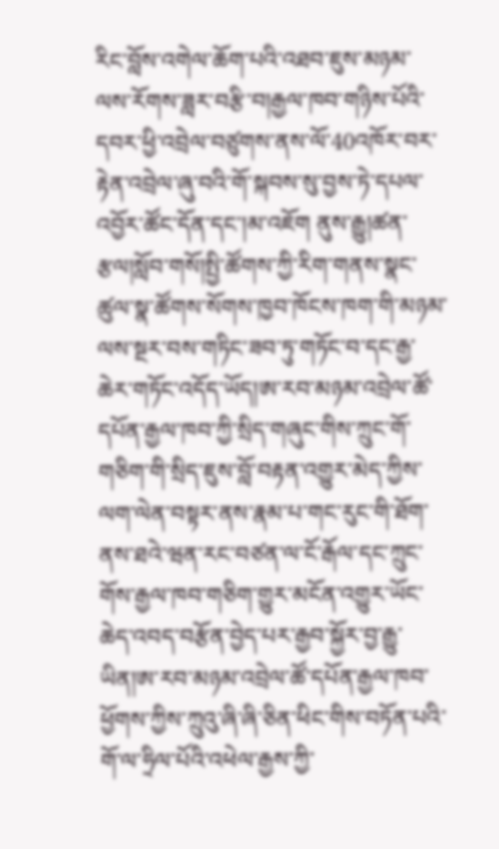རིང་བློས་འགེལ་ཆོག་པའི་འཐབ་ཇུས་མཉམ་ལས་རོགས་ཟླར་བརྩི་བ།རྒྱལ་ཁབ་གཉིས་པོའི་དབར་ཕྱི་འབྲེལ་བཙུགས་ནས་ལོ་40འཁོར་བར་རྟེན་འབྲེལ་ཞུ་བའི་གོ་སྐབས་སུ་བྱས་ཏེ་དཔལ་འབྱོར་ཚོང་དོན་དང་།མ་འཇོག ནུས་རྒྱུ།ཚན་རྩལ།སློབ་གསོ།སྤྱི་ཚོགས་ཀྱི་རིག་གནས་སྣང་ཚུལ་སྣ་ཚོགས་སོགས་ཁྱབ་ཁོངས་ཁག་གི་མཉམ་ལས་སྔར་བས་གཏིང་ཟབ་ཏུ་གཏོང་བ་དང་རྒྱ་ཆེར་གཏོང་འདོད་ཡོད།ཨ་རབ་མཉམ་འབྲེལ་ཚོ་དཔོན་རྒྱལ་ཁབ་ཀྱི་སྲིད་གཞུང་གིས་ཀྲུང་གོ་གཅིག་གི་སྲིད་ཇུས་བློ་བརྟན་འགྱུར་མེད་ཀྱིས་ལག་ལེན་བསྟར་ནས་རྣམ་པ་གང་རུང་གི་ཐོག་ནས་ཐའེ་ཝན་རང་བཙན་ལ་ངོ་རྒོལ་དང་ཀྲུང་གོས་རྒྱལ་ཁབ་གཅིག་གྱུར་མངོན་འགྱུར་ཡོང་ཆེད་འབད་བརྩོན་བྱེད་པར་རྒྱབ་སྐྱོར་བྱ་རྒྱུ་ཡིན།ཨ་རབ་མཉམ་འབྲེལ་ཚོ་དཔོན་རྒྱལ་ཁབ་ཕྱོགས་ཀྱིས་ཀྲུའུ་ཞི་ཞི་ཅིན་ཕིང་གིས་བཏོན་པའི་གོ་ལ་ཧྲིལ་པོའི་འཕེལ་རྒྱས་ཀྱི་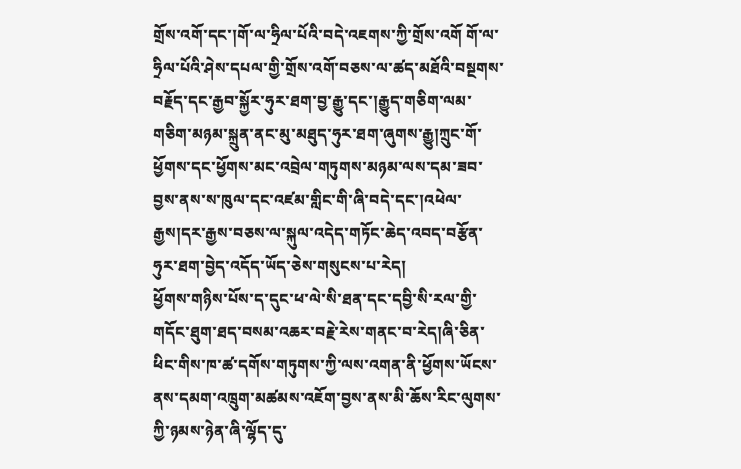གྲོས་འགོ་དང་།གོ་ལ་ཧྲིལ་པོའི་བདེ་འཇགས་ཀྱི་གྲོས་འགོ གོ་ལ་ཧྲིལ་པོའི་ཤེས་དཔལ་གྱི་གྲོས་འགོ་བཅས་ལ་ཚད་མཐོའི་བསྔགས་བརྗོད་དང་རྒྱབ་སྐྱོར་ཧུར་ཐག་བྱ་རྒྱུ་དང་།རྒྱུད་གཅིག་ལམ་གཅིག་མཉམ་སྐྲུན་ནང་མུ་མཐུད་ཧུར་ཐག་ཞུགས་རྒྱུ།ཀྲུང་གོ་ཕྱོགས་དང་ཕྱོགས་མང་འབྲེལ་གཏུགས་མཉམ་ལས་དམ་ཟབ་བྱས་ནས་ས་ཁུལ་དང་འཛམ་གླིང་གི་ཞི་བདེ་དང་།འཕེལ་རྒྱས།དར་རྒྱས་བཅས་ལ་སྐུལ་འདེད་གཏོང་ཆེད་འབད་བརྩོན་ཧུར་ཐག་བྱེད་འདོད་ཡོད་ཅེས་གསུངས་པ་རེད།
ཕྱོགས་གཉིས་པོས་ད་དུང་ཕ་ལེ་སི་ཐན་དང་དབྱི་སི་རལ་གྱི་གདོང་ཐུག་ཐད་བསམ་འཆར་བརྗེ་རེས་གནང་བ་རེད།ཞི་ཅིན་ཕིང་གིས་ཁ་ཚ་དགོས་གཏུགས་ཀྱི་ལས་འགན་ནི་ཕྱོགས་ཡོངས་ནས་དམག་འཁྲུག་མཚམས་འཇོག་བྱས་ནས་མི་ཆོས་རིང་ལུགས་ཀྱི་ཉམས་ཉེན་ཞི་ལྷོད་དུ་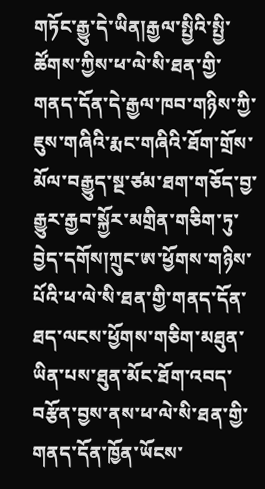གཏོང་རྒྱུ་དེ་ཡིན།རྒྱལ་སྤྱིའི་སྤྱི་ཚོགས་ཀྱིས་ཕ་ལེ་སི་ཐན་གྱི་གནད་དོན་དེ་རྒྱལ་ཁབ་གཉིས་ཀྱི་ཇུས་གཞིའི་རྨང་གཞིའི་ཐོག་གྲོས་མོལ་བརྒྱུད་སྔ་ཙམ་ཐག་གཅོད་བྱ་རྒྱུར་རྒྱབ་སྐྱོར་མགྲིན་གཅིག་ཏུ་བྱེད་དགོས།ཀྲུང་ཨ་ཕྱོགས་གཉིས་པོའི་ཕ་ལེ་སི་ཐན་གྱི་གནད་དོན་ཐད་ལངས་ཕྱོགས་གཅིག་མཐུན་ཡིན་པས་ཐུན་མོང་ཐོག་འབད་བརྩོན་བྱས་ནས་ཕ་ལེ་སི་ཐན་གྱི་གནད་དོན་ཁྱོན་ཡོངས་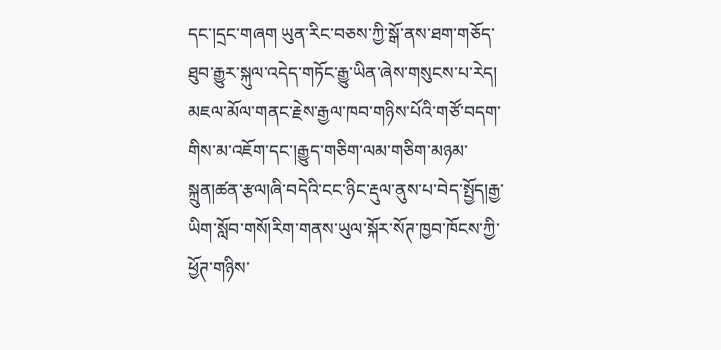དང་།དྲང་གཞག ཡུན་རིང་བཅས་ཀྱི་སྒོ་ནས་ཐག་གཅོད་ཐུབ་རྒྱུར་སྐུལ་འདེད་གཏོང་རྒྱུ་ཡིན་ཞེས་གསུངས་པ་རེད།
མཇལ་མོལ་གནང་རྗེས་རྒྱལ་ཁབ་གཉིས་པོའི་གཙོ་བདག་གིས་མ་འཇོག་དང་།རྒྱུད་གཅིག་ལམ་གཅིག་མཉམ་སྐྲུན།ཚན་རྩལ།ཞི་བདེའི་ངང་ཉིང་རྡུལ་ནུས་པ་བེད་སྤྱོད།རྒྱ་ཡིག་སློབ་གསོ།རིག་གནས་ཡུལ་སྐོར་སོཊ་ཁྱབ་ཁོངས་ཀྱི་ཕྱོཊ་གཉིས་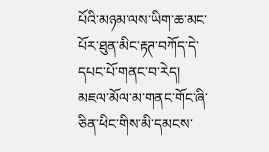པོའི་མཉམ་ལས་ཡིག་ཆ་མང་པོར་ཐུན་མིང་རྟཊ་བཀོད་དེ་དཔང་པོ་གནང་བ་རེད།
མཇལ་མོལ་མ་གནང་གོང་ཞི་ཅིན་ཕིང་གིས་མི་དམངས་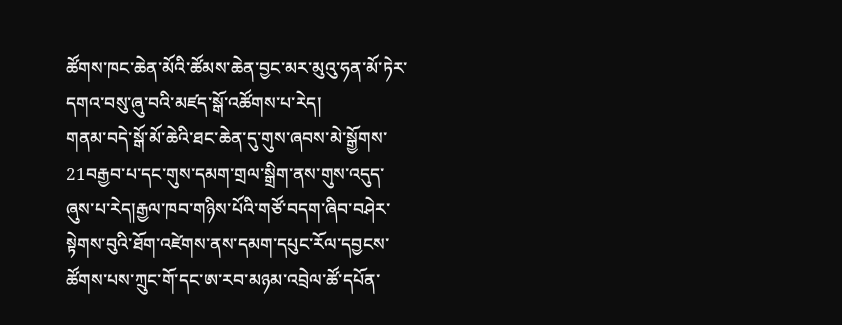ཚོགས་ཁང་ཆེན་མོའི་ཚོམས་ཆེན་བྱང་མར་མུའུ་ཧན་མོ་ཏེར་དགའ་བསུ་ཞུ་བའི་མཛད་སྒོ་འཚོགས་པ་རེད།
གནམ་བདེ་སྒོ་མོ་ཆེའི་ཐང་ཆེན་དུ་གུས་ཞབས་མེ་སྒྱོགས་21བརྒྱབ་པ་དང་གུས་དམག་གྲལ་སྒྲིག་ནས་གུས་འདུད་ཞུས་པ་རེད།རྒྱལ་ཁབ་གཉིས་པོའི་གཙོ་བདག་ཞིབ་བཤེར་སྟེགས་བུའི་ཐོག་འཛེགས་ནས་དམག་དཔུང་རོལ་དབྱངས་ཚོགས་པས་ཀྲུང་གོ་དང་ཨ་རབ་མཉམ་འབྲེལ་ཚོ་དཔོན་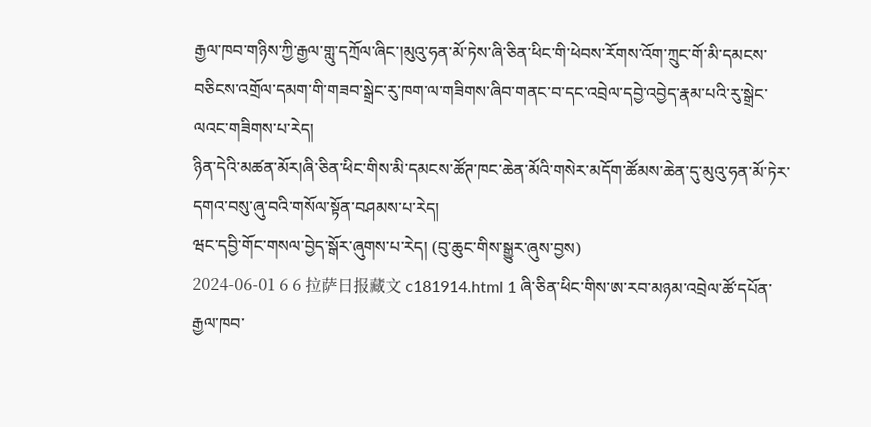རྒྱལ་ཁབ་གཉིས་ཀྱི་རྒྱལ་གླུ་དཀྲོལ་ཞིང་།མུའུ་ཧན་མོ་ཏེས་ཞི་ཅིན་ཕིང་གི་ཕེབས་རོགས་འོག་ཀྲུང་གོ་མི་དམངས་བཅིངས་འགྲོལ་དམག་གི་གཟབ་སྒྲེང་རུ་ཁག་ལ་གཟིགས་ཞིབ་གནང་བ་དང་འབྲེལ་དབྱེ་འབྱེད་རྣམ་པའི་རུ་སྒྲེང་ལའང་གཟིགས་པ་རེད།
ཉིན་དེའི་མཚན་མོར།ཞི་ཅིན་ཕིང་གིས་མི་དམངས་ཚོཊ་ཁང་ཆེན་མོའི་གསེར་མདོག་ཚོམས་ཆེན་དུ་མུའུ་ཧན་མོ་ཏེར་དགའ་བསུ་ཞུ་བའི་གསོལ་སྟོན་བཤམས་པ་རེད།
ཝང་དབྱི་གོང་གསལ་བྱེད་སྒོར་ཞུགས་པ་རེད། (བུ་ཆུང་གིས་སྒྱུར་ཞུས་བྱས)
2024-06-01 6 6 拉萨日报藏文 c181914.html 1 ཞི་ཅིན་ཕིང་གིས་ཨ་རབ་མཉམ་འབྲེལ་ཚོ་དཔོན་རྒྱལ་ཁབ་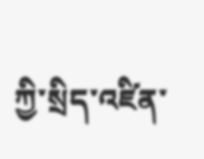ཀྱི་སྲིད་འཛིན་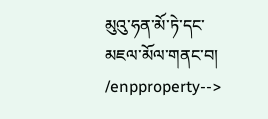མུའུ་ཧན་མོ་ཏེ་དང་མཇལ་མོལ་གནང་བ། /enpproperty-->